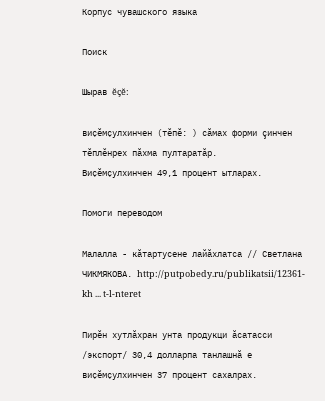Корпус чувашского языка

Поиск

Шырав ĕçĕ:

виҫӗмҫулхинчен (тĕпĕ: ) сăмах форми çинчен тĕплĕнрех пăхма пултаратăр.
Виҫӗмҫулхинчен 49,1 процент ытларах.

Помоги переводом

Малалла - кӑтартусене лайӑхлатса // Светлана ЧИКМЯКОВА. http://putpobedy.ru/publikatsii/12361-kh ... t-l-nteret

Пирӗн хутлӑхран унта продукци ӑсатасси /экспорт/ 30,4 долларпа танлашнӑ е виҫӗмҫулхинчен 37 процент сахалрах.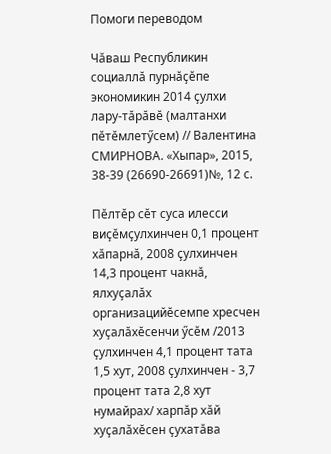Помоги переводом

Чӑваш Республикин социаллӑ пурнӑҫӗпе экономикин 2014 ҫулхи лару-тӑрӑвӗ (малтанхи пӗтӗмлетӳсем) // Валентина СМИРНОВА. «Хыпар», 2015, 38-39 (26690-26691)№, 12 с.

Пӗлтӗр сӗт суса илесси виҫӗмҫулхинчен 0,1 процент хӑпарнӑ, 2008 ҫулхинчен 14,3 процент чакнӑ, ялхуҫалӑх организацийӗсемпе хресчен хуҫалӑхӗсенчи ӳсӗм /2013 ҫулхинчен 4,1 процент тата 1,5 хут, 2008 ҫулхинчен - 3,7 процент тата 2,8 хут нумайрах/ харпӑр хӑй хуҫалӑхӗсен ҫухатӑва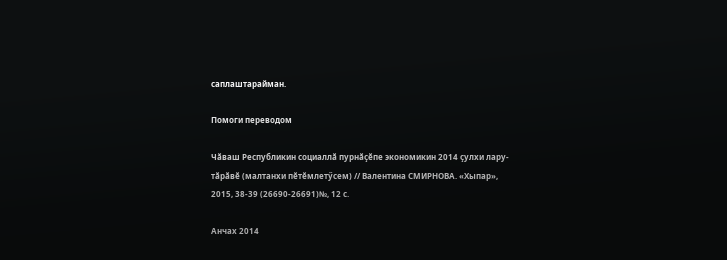саплаштарайман.

Помоги переводом

Чӑваш Республикин социаллӑ пурнӑҫӗпе экономикин 2014 ҫулхи лару-тӑрӑвӗ (малтанхи пӗтӗмлетӳсем) // Валентина СМИРНОВА. «Хыпар», 2015, 38-39 (26690-26691)№, 12 с.

Анчах 2014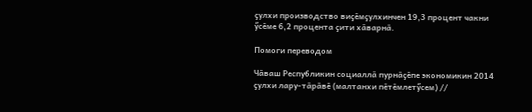ҫулхи производство виҫӗмҫулхинчен 19,3 процент чакни ӳсӗме 6,2 процента ҫити хӑварнӑ.

Помоги переводом

Чӑваш Республикин социаллӑ пурнӑҫӗпе экономикин 2014 ҫулхи лару-тӑрӑвӗ (малтанхи пӗтӗмлетӳсем) //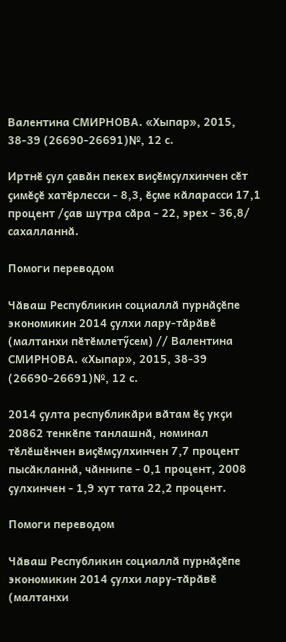Валентина СМИРНОВА. «Хыпар», 2015, 38-39 (26690-26691)№, 12 с.

Иртнӗ ҫул ҫавӑн пекех виҫӗмҫулхинчен сӗт ҫимӗҫӗ хатӗрлесси - 8,3, ӗҫме кӑларасси 17,1 процент /ҫав шутра сӑра - 22, эрех - 36,8/ сахалланнӑ.

Помоги переводом

Чӑваш Республикин социаллӑ пурнӑҫӗпе экономикин 2014 ҫулхи лару-тӑрӑвӗ (малтанхи пӗтӗмлетӳсем) // Валентина СМИРНОВА. «Хыпар», 2015, 38-39 (26690-26691)№, 12 с.

2014 ҫулта республикӑри вӑтам ӗҫ укҫи 20862 тенкӗпе танлашнӑ, номинал тӗлӗшӗнчен виҫӗмҫулхинчен 7,7 процент пысӑкланнӑ, чӑннипе - 0,1 процент, 2008 ҫулхинчен - 1,9 хут тата 22,2 процент.

Помоги переводом

Чӑваш Республикин социаллӑ пурнӑҫӗпе экономикин 2014 ҫулхи лару-тӑрӑвӗ (малтанхи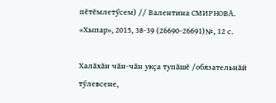пӗтӗмлетӳсем) // Валентина СМИРНОВА. «Хыпар», 2015, 38-39 (26690-26691)№, 12 с.

Халӑхӑн чӑн-чӑн укҫа тупӑшӗ /обязательнӑй тӳлевсене,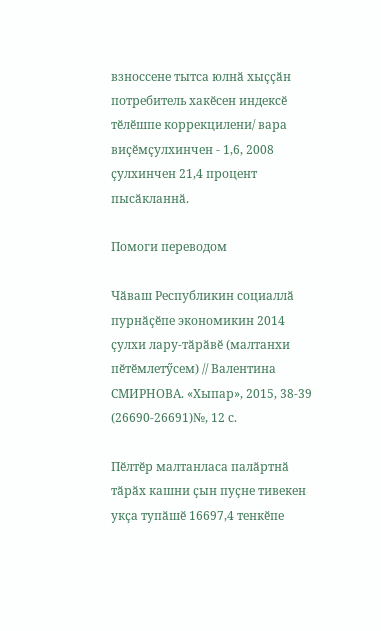взноссене тытса юлнӑ хыҫҫӑн потребитель хакӗсен индексӗ тӗлӗшпе коррекцилени/ вара виҫӗмҫулхинчен - 1,6, 2008 ҫулхинчен 21,4 процент пысӑкланнӑ.

Помоги переводом

Чӑваш Республикин социаллӑ пурнӑҫӗпе экономикин 2014 ҫулхи лару-тӑрӑвӗ (малтанхи пӗтӗмлетӳсем) // Валентина СМИРНОВА. «Хыпар», 2015, 38-39 (26690-26691)№, 12 с.

Пӗлтӗр малтанласа палӑртнӑ тӑрӑх кашни ҫын пуҫне тивекен укҫа тупӑшӗ 16697,4 тенкӗпе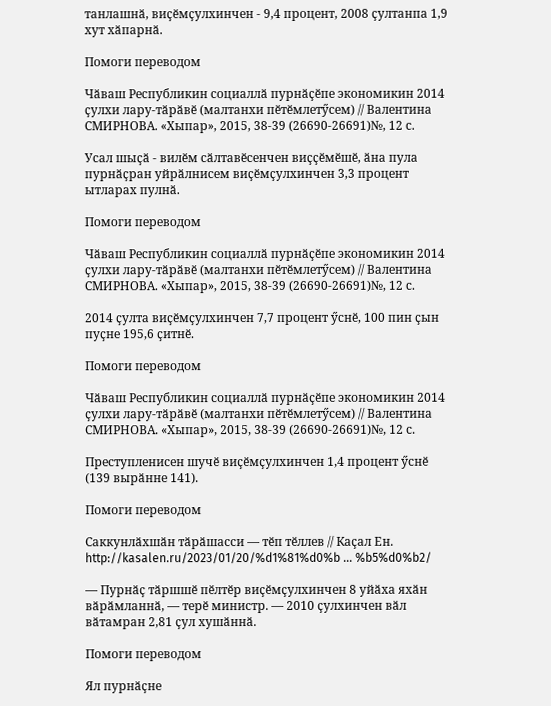танлашнӑ, виҫӗмҫулхинчен - 9,4 процент, 2008 ҫултанпа 1,9 хут хӑпарнӑ.

Помоги переводом

Чӑваш Республикин социаллӑ пурнӑҫӗпе экономикин 2014 ҫулхи лару-тӑрӑвӗ (малтанхи пӗтӗмлетӳсем) // Валентина СМИРНОВА. «Хыпар», 2015, 38-39 (26690-26691)№, 12 с.

Усал шыҫӑ - вилӗм сӑлтавӗсенчен виҫҫӗмӗшӗ, ӑна пула пурнӑҫран уйрӑлнисем виҫӗмҫулхинчен 3,3 процент ытларах пулнӑ.

Помоги переводом

Чӑваш Республикин социаллӑ пурнӑҫӗпе экономикин 2014 ҫулхи лару-тӑрӑвӗ (малтанхи пӗтӗмлетӳсем) // Валентина СМИРНОВА. «Хыпар», 2015, 38-39 (26690-26691)№, 12 с.

2014 ҫулта виҫӗмҫулхинчен 7,7 процент ӳснӗ, 100 пин ҫын пуҫне 195,6 ҫитнӗ.

Помоги переводом

Чӑваш Республикин социаллӑ пурнӑҫӗпе экономикин 2014 ҫулхи лару-тӑрӑвӗ (малтанхи пӗтӗмлетӳсем) // Валентина СМИРНОВА. «Хыпар», 2015, 38-39 (26690-26691)№, 12 с.

Преступленисен шучӗ виҫӗмҫулхинчен 1,4 процент ӳснӗ (139 вырӑнне 141).

Помоги переводом

Саккунлӑхшӑн тӑрӑшасси — тӗп тӗллев // Каҫал Ен. http://kasalen.ru/2023/01/20/%d1%81%d0%b ... %b5%d0%b2/

— Пурнӑҫ тӑршшӗ пӗлтӗр виҫӗмҫулхинчен 8 уйӑха яхӑн вӑрӑмланнӑ, — терӗ министр. — 2010 ҫулхинчен вӑл вӑтамран 2,81 ҫул хушӑннӑ.

Помоги переводом

Ял пурнӑҫне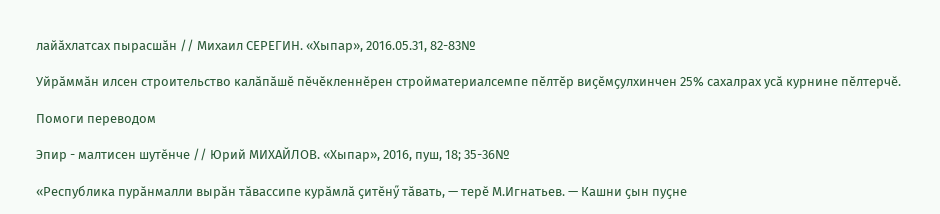лайӑхлатсах пырасшӑн // Михаил СЕРЕГИН. «Хыпар», 2016.05.31, 82-83№

Уйрӑммӑн илсен строительство калӑпӑшӗ пӗчӗкленнӗрен стройматериалсемпе пӗлтӗр виҫӗмҫулхинчен 25% сахалрах усӑ курнине пӗлтерчӗ.

Помоги переводом

Эпир - малтисен шутӗнче // Юрий МИХАЙЛОВ. «Хыпар», 2016, пуш, 18; 35-36№

«Республика пурӑнмалли вырӑн тӑвассипе курӑмлӑ ҫитӗнӳ тӑвать, — терӗ М.Игнатьев. — Кашни ҫын пуҫне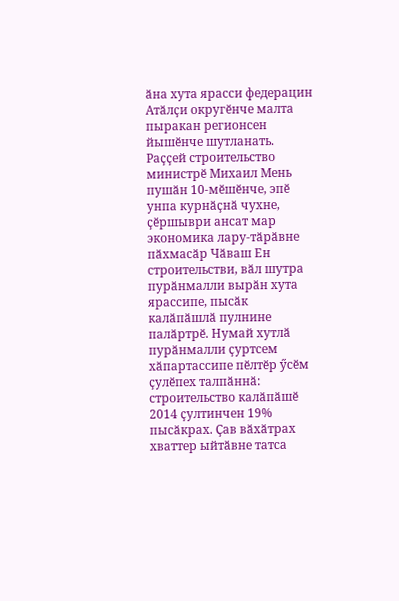ӑна хута ярасси федерацин Атӑлҫи округӗнче малта пыракан регионсен йышӗнче шутланать. Раҫҫей строительство министрӗ Михаил Мень пушӑн 10-мӗшӗнче, эпӗ унпа курнӑҫнӑ чухне, ҫӗршыври ансат мар экономика лару-тӑрӑвне пӑхмасӑр Чӑваш Ен строительстви, вӑл шутра пурӑнмалли вырӑн хута ярассипе, пысӑк калӑпӑшлӑ пулнине палӑртрӗ. Нумай хутлӑ пурӑнмалли ҫуртсем хӑпартассипе пӗлтӗр ӳсӗм ҫулӗпех талпӑннӑ: строительство калӑпӑшӗ 2014 ҫултинчен 19% пысӑкрах. Ҫав вӑхӑтрах хваттер ыйтӑвне татса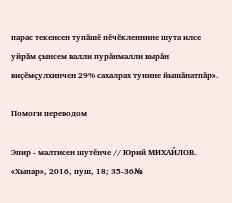парас текенсен тупӑшӗ пӗчӗкленнине шута илсе уйрӑм ҫынсем валли пурӑнмалли вырӑн виҫӗмҫулхинчен 29% сахалрах тунине йышӑнатпӑр».

Помоги переводом

Эпир - малтисен шутӗнче // Юрий МИХАЙЛОВ. «Хыпар», 2016, пуш, 18; 35-36№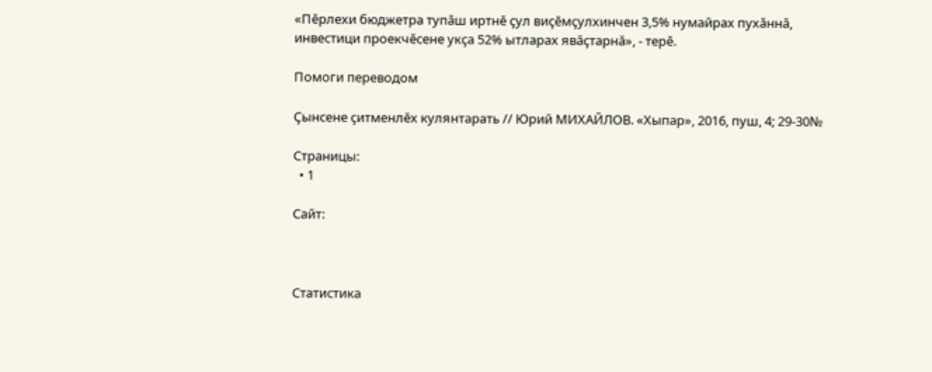«Пӗрлехи бюджетра тупӑш иртнӗ ҫул виҫӗмҫулхинчен 3,5% нумайрах пухӑннӑ, инвестици проекчӗсене укҫа 52% ытларах явӑҫтарнӑ», - терӗ.

Помоги переводом

Çынсене çитменлĕх кулянтарать // Юрий МИХАЙЛОВ. «Хыпар», 2016, пуш, 4; 29-30№

Страницы:
  • 1

Сайт:



Статистика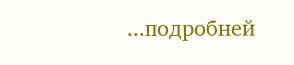...подробней